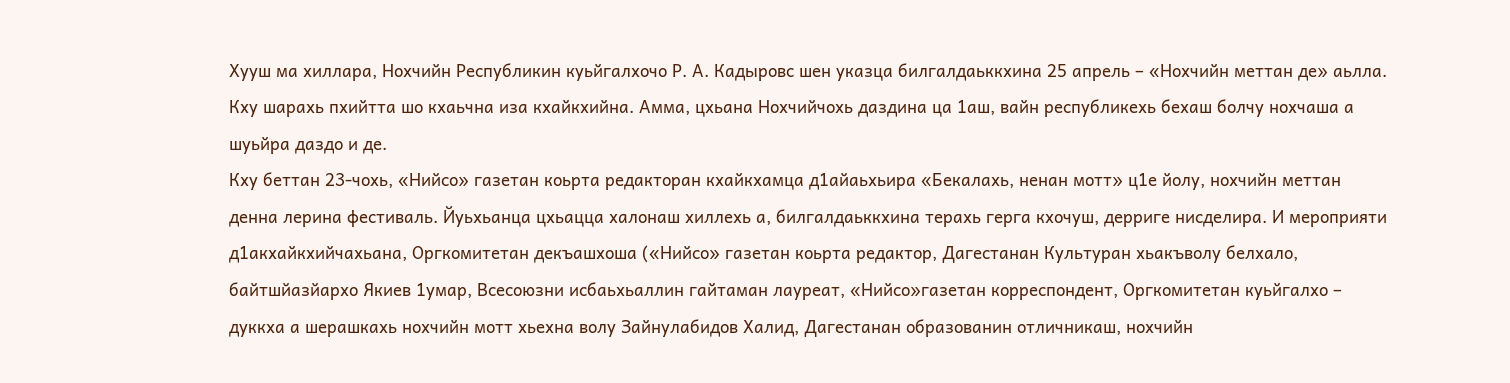Хууш ма хиллара, Нохчийн Республикин куьйгалхочо Р. А. Кадыровс шен указца билгалдаьккхина 25 апрель – «Нохчийн меттан де» аьлла. Кху шарахь пхийтта шо кхаьчна иза кхайкхийна. Амма, цхьана Нохчийчохь даздина ца 1аш, вайн республикехь бехаш болчу нохчаша а шуьйра даздо и де.
Кху беттан 23-чохь, «Нийсо» газетан коьрта редакторан кхайкхамца д1айаьхьира «Бекалахь, ненан мотт» ц1е йолу, нохчийн меттан денна лерина фестиваль. Йуьхьанца цхьацца халонаш хиллехь а, билгалдаьккхина терахь герга кхочуш, дерриге нисделира. И мероприяти д1акхайкхийчахьана, Оргкомитетан декъашхоша («Нийсо» газетан коьрта редактор, Дагестанан Культуран хьакъволу белхало, байтшйазйархо Якиев 1умар, Всесоюзни исбаьхьаллин гайтаман лауреат, «Нийсо»газетан корреспондент, Оргкомитетан куьйгалхо – дуккха а шерашкахь нохчийн мотт хьехна волу Зайнулабидов Халид, Дагестанан образованин отличникаш, нохчийн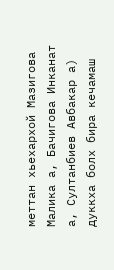меттан хьехархой Мазигова Малика а, Бачигова Инканат а, Султанбиев Авбакар а) дуккха болх бира кечамаш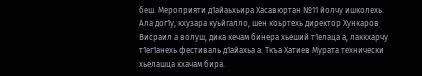беш. Мероприяти д1айаьхьира Хасавюртан №11 йолчу ишколехь. Ала дог1у, кхузара куьйгалло, шен коьртехь директор Хункаров Висраил а волуш, дика кечам бинера хьеший т1елаца а, лаккхарчу т1ег1анехь фестиваль д1айахьа а. Ткъа Хатиев Мурата технически хьелашца кхачам бира.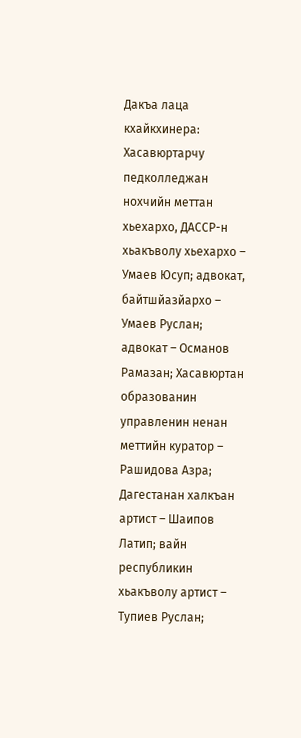Дакъа лаца кхайкхинера: Хасавюртарчу педколледжан нохчийн меттан хьехархо, ДАССР-н хьакъволу хьехархо – Умаев Юсуп; адвокат, байтшйазйархо – Умаев Руслан; адвокат – Османов Рамазан; Хасавюртан образованин управленин ненан меттийн куратор – Рашидова Азра; Дагестанан халкъан артист – Шаипов Латип; вайн республикин хьакъволу артист – Тупиев Руслан;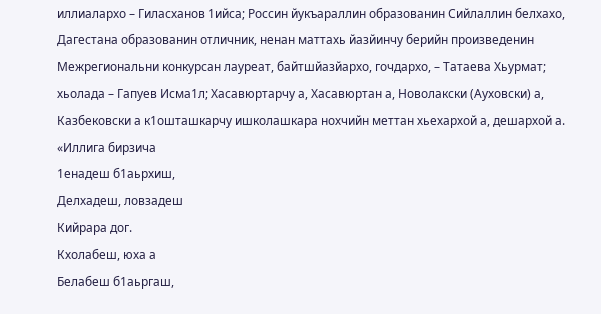иллиалархо – Гиласханов 1ийса; Россин йукъараллин образованин Сийлаллин белхахо, Дагестана образованин отличник, ненан маттахь йазйинчу берийн произведенин Межрегиональни конкурсан лауреат, байтшйазйархо, гочдархо, – Татаева Хьурмат; хьолада – Гапуев Исма1л; Хасавюртарчу а, Хасавюртан а, Новолакски (Ауховски) а, Казбековски а к1ошташкарчу ишколашкара нохчийн меттан хьехархой а, дешархой а.
«Иллига бирзича
1енадеш б1аьрхиш,
Делхадеш, ловзадеш
Кийрара дог.
Кхолабеш, юха а
Белабеш б1аьргаш,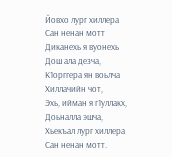Йовхо лург хиллера
Сан ненан мотт
Диканехь я вуонехь
Дош ала дезча,
К1орггера ян воьлча
Хиллачийн чот,
Эхь, ийман я г1уллакх,
Доьналла эшча,
Хьекъал лург хиллера
Сан ненан мотт.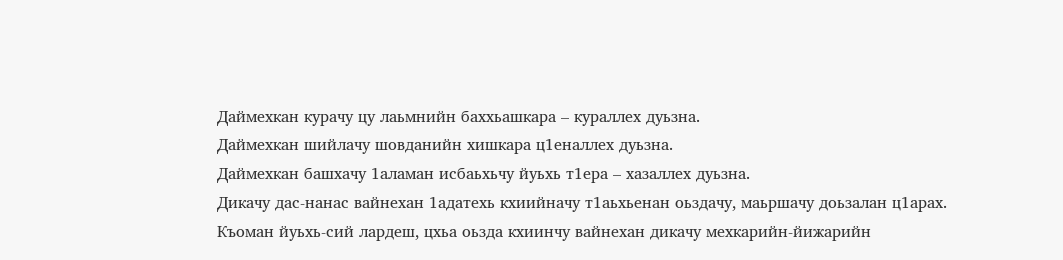Даймехкан курачу цу лаьмнийн баххьашкара – кураллех дуьзна.
Даймехкан шийлачу шовданийн хишкара ц1еналлех дуьзна.
Даймехкан башхачу 1аламан исбаьхьчу йуьхь т1ера – хазаллех дуьзна.
Дикачу дас-нанас вайнехан 1адатехь кхиийначу т1аьхьенан оьздачу, маьршачу доьзалан ц1арах.
Къоман йуьхь-сий лардеш, цхьа оьзда кхиинчу вайнехан дикачу мехкарийн-йижарийн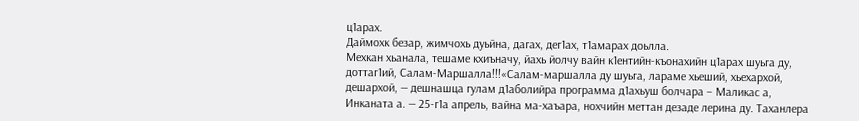ц1арах.
Даймохк безар, жимчохь дуьйна, дагах, дег1ах, т1амарах доьлла.
Мехкан хьанала, тешаме кхиъначу, йахь йолчу вайн к1ентийн-къонахийн ц1арах шуьга ду, доттаг1ий, Салам-Маршалла!!!«Салам-маршалла ду шуьга, лараме хьеший, хьехархой, дешархой, — дешнашца гулам д1аболийра программа д1ахьуш болчара – Маликас а, Инканата а. — 25-г1а апрель, вайна ма-хаъара, нохчийн меттан дезаде лерина ду. Таханлера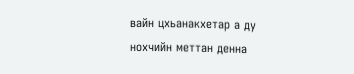вайн цхьанакхетар а ду нохчийн меттан денна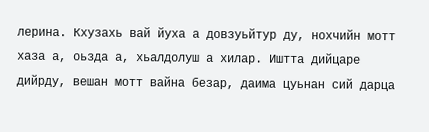лерина. Кхузахь вай йуха а довзуьйтур ду, нохчийн мотт хаза а, оьзда а, хьалдолуш а хилар. Иштта дийцаре дийрду, вешан мотт вайна безар, даима цуьнан сий дарца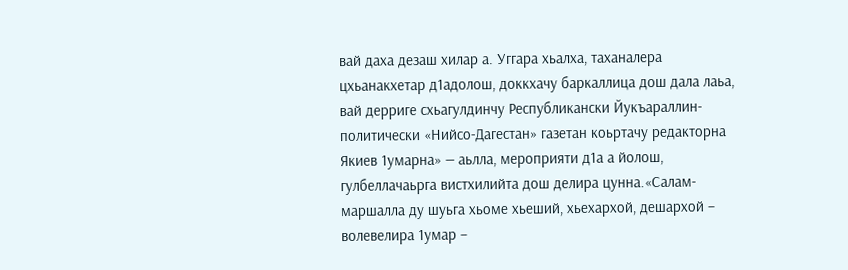вай даха дезаш хилар а. Уггара хьалха, таханалера цхьанакхетар д1адолош, доккхачу баркаллица дош дала лаьа, вай дерриге схьагулдинчу Республикански Йукъараллин-политически «Нийсо-Дагестан» газетан коьртачу редакторна Якиев 1умарна» — аьлла, мероприяти д1а а йолош, гулбеллачаьрга вистхилийта дош делира цунна.«Салам-маршалла ду шуьга хьоме хьеший, хьехархой, дешархой – волевелира 1умар –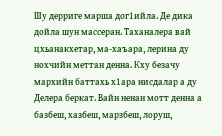Шу дерриге марша дог1ийла. Де дика дойла шун массеран. Таханалера вай цхьанакхетар, ма-хаъара, лерина ду нохчийн меттан денна. Кху безачу мархийн баттахь х1ара нисдалар а ду Делера беркат. Вайн ненан мотт денна а базбеш, хазбеш, марзбеш, лоруш,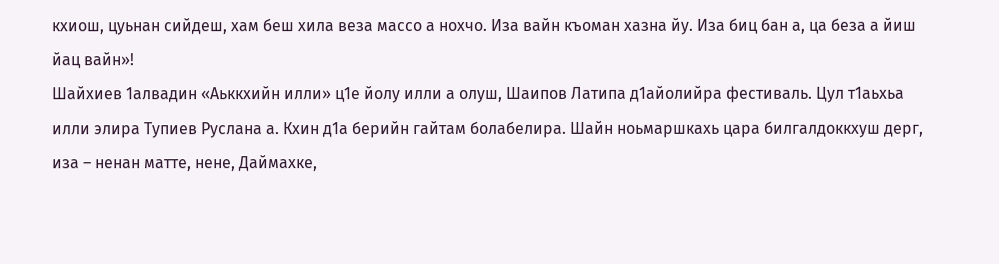кхиош, цуьнан сийдеш, хам беш хила веза массо а нохчо. Иза вайн къоман хазна йу. Иза биц бан а, ца беза а йиш йац вайн»!
Шайхиев 1алвадин «Аьккхийн илли» ц1е йолу илли а олуш, Шаипов Латипа д1айолийра фестиваль. Цул т1аьхьа илли элира Тупиев Руслана а. Кхин д1а берийн гайтам болабелира. Шайн ноьмаршкахь цара билгалдоккхуш дерг, иза – ненан матте, нене, Даймахке,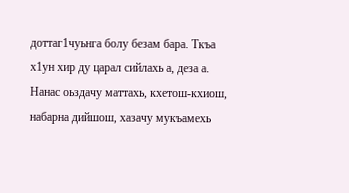доттаг1чуьнга болу безам бара. Ткъа х1ун хир ду царал сийлахь а, деза а. Нанас оьздачу маттахь, кхетош-кхиош, набарна дийшош, хазачу мукъамехь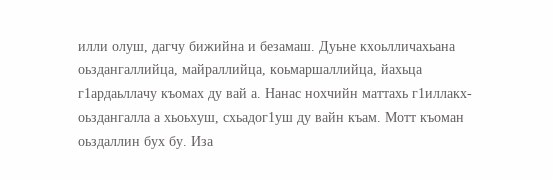илли олуш, дагчу бижийна и безамаш. Дуьне кхоьлличахьана оьздангаллийца, майраллийца, коьмаршаллийца, йахьца г1ардаьллачу къомах ду вай а. Нанас нохчийн маттахь г1иллакх-оьздангалла а хьоьхуш, схьадог1уш ду вайн къам. Мотт къоман оьздаллин бух бу. Иза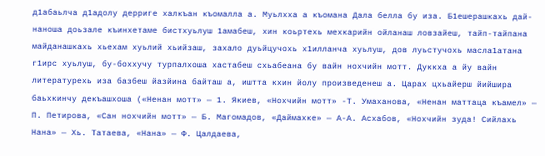д1абаьлча д1адолу дерриге халкъан къомалла а. Муьлхха а къомана Дала белла бу иза. Б1ешерашкахь дай-наноша доьзале къинхетаме бистхуьлуш 1амабеш, хин коьртехь мехкарийн ойланаш ловзайеш, тайп-тайпана майданашкахь хьехам хуьлий хьийзаш, захало дуьйцучохь х1илланча хуьлуш, дов луьстучохь масла1атана г1ирс хуьлуш, бу-боххучу турпалхоша хастабеш схьабеана бу вайн нохчийн мотт. Дуккха а йу вайн литературехь иза базбеш йазйина байташ а, иштта кхин йолу произведенеш а. Царах цхьайерш йийшира баьхкинчу декъашхоша («Ненан мотт» — 1. Якиев, «Нохчийн мотт» -Т. Умаханова, «Ненан маттаца къамел» — П. Петирова, «Сан нохчийн мотт» — Б. Магомадов, «Даймахке» — А-А. Асхабов, «Нохчийн зуда! Сийлахь Нана» — Хь. Татаева, «Нана» — Ф. Цалдаева,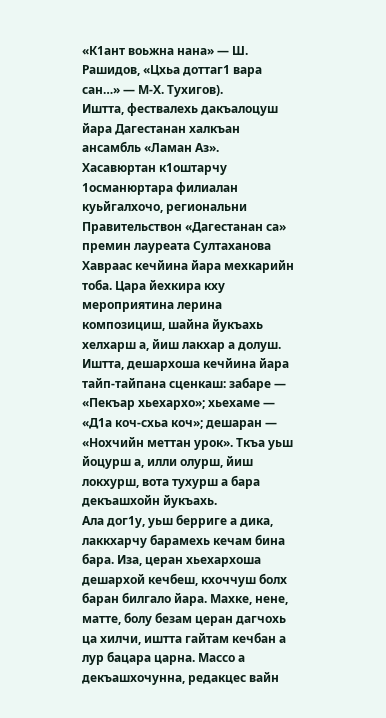«К1ант воьжна нана» — Ш. Рашидов, «Цхьа доттаг1 вара сан…» — М-Х. Тухигов).
Иштта, фествалехь дакъалоцуш йара Дагестанан халкъан ансамбль «Ламан Аз». Хасавюртан к1оштарчу 1османюртара филиалан куьйгалхочо, региональни Правительствон «Дагестанан са» премин лауреата Султаханова Хавраас кечйина йара мехкарийн тоба. Цара йехкира кху мероприятина лерина композициш, шайна йукъахь хелхарш а, йиш лакхар а долуш. Иштта, дешархоша кечйина йара тайп-тайпана сценкаш: забаре — «Пекъар хьехархо»; хьехаме — «Д1а коч-схьа коч»; дешаран — «Нохчийн меттан урок». Ткъа уьш йоцурш а, илли олурш, йиш локхурш, вота тухурш а бара декъашхойн йукъахь.
Ала дог1у, уьш берриге а дика, лаккхарчу барамехь кечам бина бара. Иза, церан хьехархоша дешархой кечбеш, кхоччуш болх баран билгало йара. Махке, нене, матте, болу безам церан дагчохь ца хилчи, иштта гайтам кечбан а лур бацара царна. Массо а декъашхочунна, редакцес вайн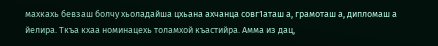махкахь бевзаш болчу хьоладайша цхьана ахчанца совг1аташ а, грамоташ а, дипломаш а йелира. Ткъа кхаа номинацехь толамхой къастийра. Амма из дац,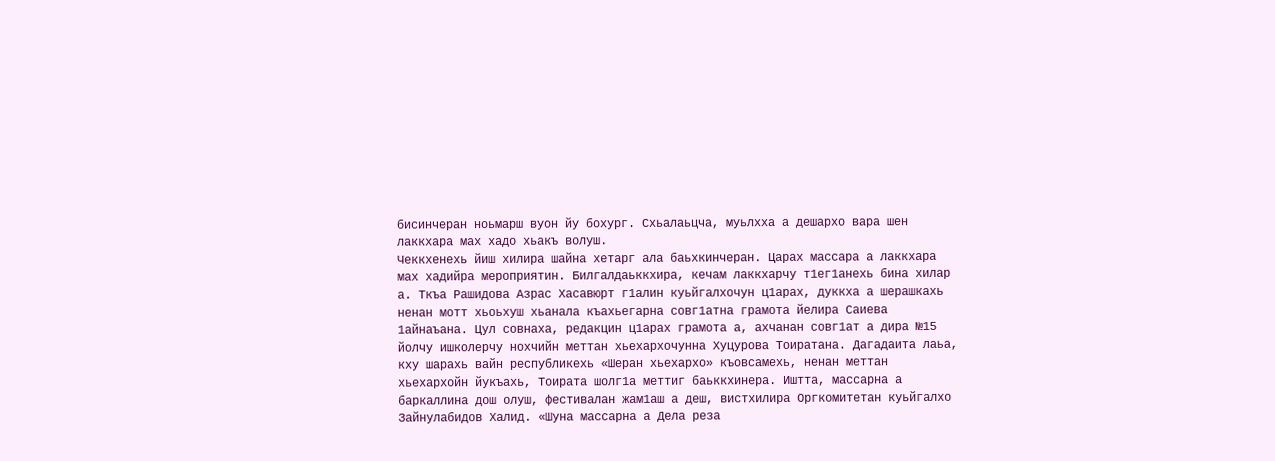бисинчеран ноьмарш вуон йу бохург. Схьалаьцча, муьлхха а дешархо вара шен лаккхара мах хадо хьакъ волуш.
Чеккхенехь йиш хилира шайна хетарг ала баьхкинчеран. Царах массара а лаккхара мах хадийра мероприятин. Билгалдаьккхира, кечам лаккхарчу т1ег1анехь бина хилар а. Ткъа Рашидова Азрас Хасавюрт г1алин куьйгалхочун ц1арах, дуккха а шерашкахь ненан мотт хьоьхуш хьанала къахьегарна совг1атна грамота йелира Саиева 1айнаъана. Цул совнаха, редакцин ц1арах грамота а, ахчанан совг1ат а дира №15 йолчу ишколерчу нохчийн меттан хьехархочунна Хуцурова Тоиратана. Дагадаита лаьа, кху шарахь вайн республикехь «Шеран хьехархо» къовсамехь, ненан меттан хьехархойн йукъахь, Тоирата шолг1а меттиг баьккхинера. Иштта, массарна а баркаллина дош олуш, фестивалан жам1аш а деш, вистхилира Оргкомитетан куьйгалхо Зайнулабидов Халид. «Шуна массарна а Дела реза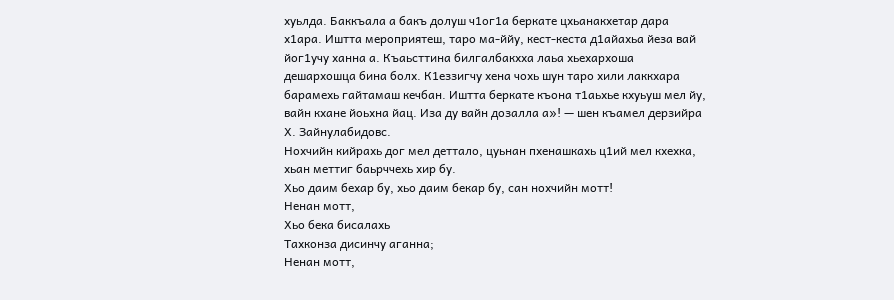хуьлда. Баккъала а бакъ долуш ч1ог1а беркате цхьанакхетар дара х1ара. Иштта мероприятеш, таро ма-ййу, кест-кеста д1айахьа йеза вай йог1учу ханна а. Къаьсттина билгалбакхха лаьа хьехархоша дешархошца бина болх. К1еззигчу хена чохь шун таро хили лаккхара барамехь гайтамаш кечбан. Иштта беркате къона т1аьхье кхуьуш мел йу, вайн кхане йоьхна йац. Иза ду вайн дозалла а»! — шен къамел дерзийра Х. Зайнулабидовс.
Нохчийн кийрахь дог мел деттало, цуьнан пхенашкахь ц1ий мел кхехка, хьан меттиг баьрччехь хир бу.
Хьо даим бехар бу, хьо даим бекар бу, сан нохчийн мотт!
Ненан мотт,
Хьо бека бисалахь
Тахконза дисинчу аганна;
Ненан мотт,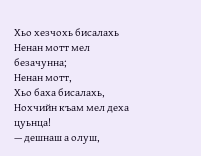Хьо хезчохь бисалахь
Ненан мотт мел безачунна;
Ненан мотт,
Хьо баха бисалахь,
Нохчийн къам мел деха цуьнца!
— дешнаш а олуш,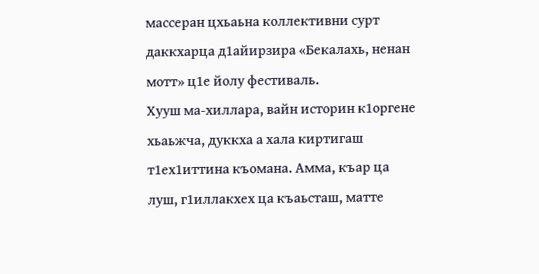массеран цхьаьна коллективни сурт даккхарца д1айирзира «Бекалахь, ненан мотт» ц1е йолу фестиваль.
Хууш ма-хиллара, вайн историн к1оргене хьаьжча, дуккха а хала киртигаш т1ех1иттина къомана. Амма, къар ца луш, г1иллакхех ца къаьсташ, матте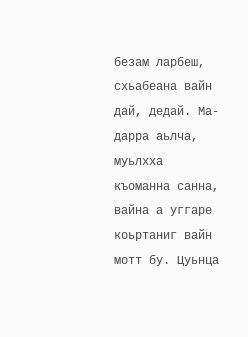безам ларбеш, схьабеана вайн дай, дедай. Ма-дарра аьлча, муьлхха къоманна санна, вайна а уггаре коьртаниг вайн мотт бу. Цуьнца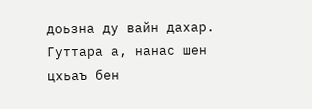доьзна ду вайн дахар. Гуттара а, нанас шен цхьаъ бен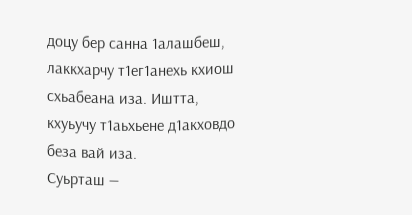доцу бер санна 1алашбеш, лаккхарчу т1ег1анехь кхиош схьабеана иза. Иштта, кхуьучу т1аьхьене д1акховдо беза вай иза.
Суьрташ —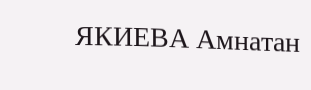ЯКИЕВА Амнатан